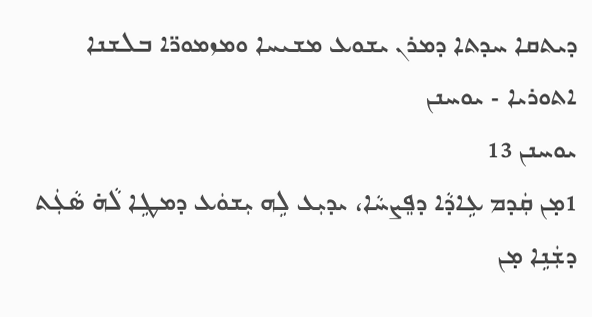ܕܝܬܩܐ ܚܕܬܐ ܕܡܪܢ ܝܫܘܥ ܡܫܝܚܐ ܘܡܙܡܘܪ̈ܐ ܒܠܫܢܐ ܐܬܘܪܝܐ - ܝܘܚܢܢ
ܝܘܚܢܢ 13
1ܡ̣ܢ ܩܲܕܡ ܥܹܐܕܵܐ ܕܦܸܨܚܵܐ، ܝܕܝܼܥ ܠܹܗ ܝܼܫܘܿܥ ܕܡܛܹܐ ܠܵܗ̇ ܣܵܥܲܬ ܕܫܲܢܹܐ ܡ̣ܢ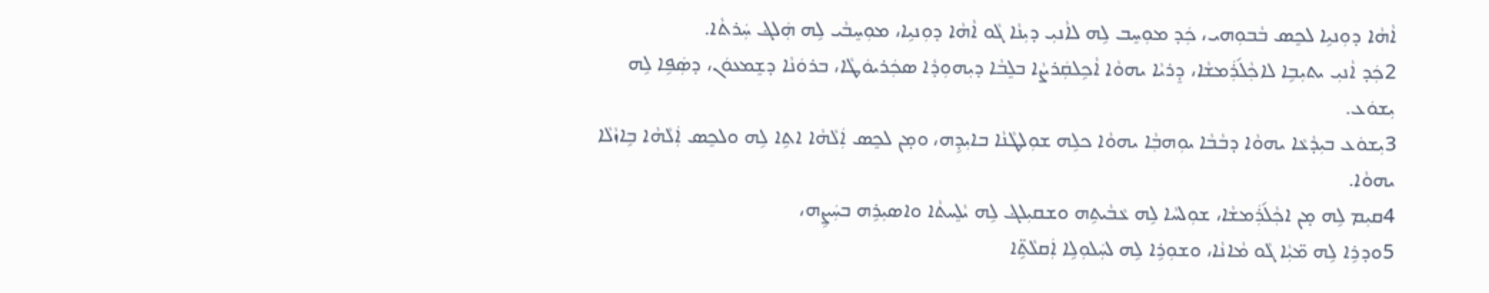ܐܵܗܵܐ ܕܘܼܢܝܹܐ ܠܟܸܣ ܒܵܒܘܼܗ‌ܝ، ܟܲܕ ܡܘܼܚܸܒ ܠܹܗ ܠܐܵܢܝܼ ܕܝܼܢܵܐ ܓܵܘ ܐܵܗܵܐ ܕܘܼܢܝܹܐ، ܡܘܼܚܸܒܵܝ ܠܹܗ ܗܲܠܔ ܚܲܪܬܵ‌ܐ.
2ܟܲܕ ܐܵܢܝܼ ܝܬܝܼܒܹܐ ܠܐܟ݂ܵܠ݇ܪܲܡܫܵܐ، ܕܸܪܝܵܐ ܝܗܘܵܐ ܐܵܟܹܠܩܲܪܨܵܐ ܒܠܸܒܵܐ ܕܝܼܗܘܼܕܵܐ ܣܟܲܪܝܘܿܛܵܐ، ܒܪܘܿܢܵܐ ܕܫܸܡܥܘܿܢ، ܕܣܲܦܹܐ ܠܹܗ ܝܼܫܘܿܥ.
3ܝܼܫܘܿܥ ܒܝܼܕܵܥܵܐ ܝܗܘܵܐ ܕܒܵܒܵܐ ܝܘܼܗܒ݂ܵܐ ܝܗܘܵܐ ܟܠܹܗ ܫܘܼܠܛܵܢܵܐ ܒܐܝܼܕܹܗ، ܘܡ̣ܢ ܠܟܸܣ ܐܲܠܵܗܵܐ ܐܬܹ‌ܐ ܠܹܗ ܘܠܟܸܣ ܐܲܠܵܗܵܐ ܒܹܐܙܵܠܵܐ ܝܗܘܵܐ.
4ܩܝܼܡ ܠܹܗ ܡ̣ܢ ܐܟ݂ܵܠ݇ܪܲܡܫܵܐ، ܫܘܼܠܚܵܐ ܠܹܗ ܥܵܒܵܝܬܹܗ ܘܫܩܝܼܠܔ ܠܹܗ ܝܵܠܸܚܬܵ‌ܐ ܘܐܣܝܼܪܹܗ ܒܚܲܨܹܗ،
5ܘܕܪܹܐ ܠܹܗ ܡ̈ܝܼܵܐ ܓܵܘ ܡܵܐܢܵܐ، ܘܫܘܼܪܹܐ ܠܹܗ ܠܚܲܠܘܼܠܹܐ ܐܲܩܠܵܬܹ̈‌ܐ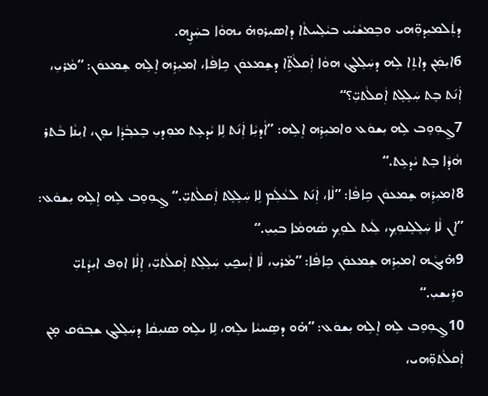ܕܬܲܠܡܝܼܕܘܼ̈ܗ‌ܝ ܘܒܸܡܫܵܝܵܝ ܒܝܵܠܸܚܬܵ‌ܐ ܕܐܣܝܼܪܘܼܗ̇ ܝܗܘܵܐ ܒܚܲܨܹܗ.
6ܐܝܼܡܲܢ ܕܐܬܹ‌ܐ ܠܹܗ ܕܚܲܠܸܠܔ ܗܘܵܐ ܐܲܩܠܵܬܹ̈‌ܐ ܕܫܸܡܥܘܿܢ ܟܹܐܦܵܐ، ܐܡܝܼܪܹܗ ܐܸܠܹܗ ܫܸܡܥܘܿܢ: ”ܡܵܪܝܼ، ܐܲܢ݇ܬ ܒܸܬ ܚܲܠܸܠܸܬ ܐܲܩܠܵܬ‌ܝܼ̈؟“
7ܓ̰ܘܼܘܸܒ ܠܹܗ ܝܼܫܘܿܥ ܘܐܡܝܼܪܹܗ ܐܸܠܹܗ: ”ܐܵܕܝܼܵܐ ܐܲܢ݇ܬ ܠܹܐ ܝܵܕܥܹܬ ܡܘܼܕܝܼ ܒܸܥܒ݂ܵܕܵܐ ܝܘܸܢ، ܐܝܼܢܵܐ ܒܵܬܪ ܗܵܕܵܐ ܒܸܬ ܝܵܕܥܹܬ.“
8ܐܡܝܼܪܹܗ ܫܸܡܥܘܿܢ ܟܹܐܦܵܐ: ”ܠܵܐ، ܐܲܢ݇ܬ ܠܥܵܠܲܡ ܠܹܐ ܚܲܠܸܠܸܬ ܐܲܩܠܵܬ‌ܝܼ̈.“ ܓ̰ܘܼܘܸܒ ܠܹܗ ܐܸܠܹܗ ܝܼܫܘܿܥ: ”ܐܸܢ ܠܵܐ ܚܲܠܸܠܸܢܘܼܟ݂، ܠܲܝܬ ܠܘܼܟ݂ ܣܵܗܡܵܐ ܒܝܼܝܼ.“
9ܗ̇ܝܓܵܗ ܐܡܝܼܪܹܗ ܫܸܡܥܘܿܢ ܟܹܐܦܵܐ: ”ܡܵܪܝܼ، ܠܵܐ ܐܲܚܟ̰ܝܼ ܚܲܠܸܠܸܬ ܐܲܩܠܵܬ‌ܝܼ̈، ܐܸܠܵܐ ܐܘܼܦ ܐܝܼܕܵܬ‌ܝܼ̈ ܘܪܹܝܫܝܼ.“
10ܓ̰ܘܼܘܸܒ ܠܹܗ ܐܸܠܹܗ ܝܼܫܘܿܥ: ”ܗ̇ܘ ܕܣܸܚܝܵܐ ܝܠܹܗ، ܠܹܐ ܝܠܹܗ ܣܢܝܼܩܵܐ ܕܚܲܠܸܠܔ ܫܒ݂ܘܿܩ ܡ̣ܢ ܐܲܩܠܵܬܘܼ̈ܗ‌ܝ،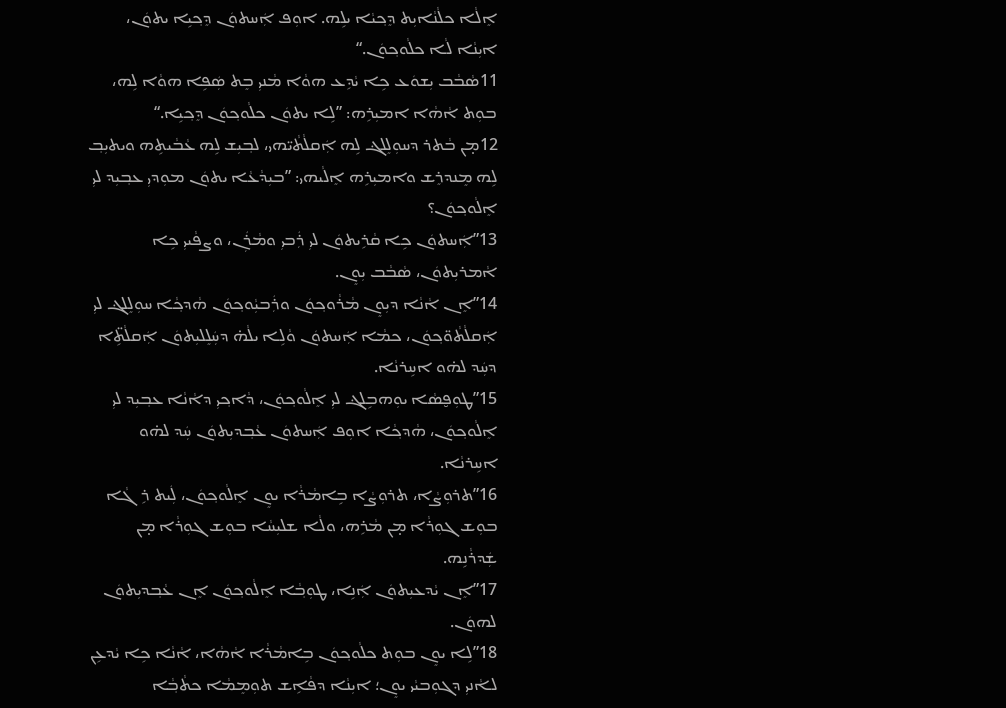ܐܸܠܵܐ ܟܠܵܢܵܐܝܼܬ ܕܸܟ݂ܝܵܐ ܝܠܹܗ. ܐܘܼܦ ܐܲܚܬܘܿܢ ܕܸܟ݂ܝܹܐ ܝܬܘܿܢ، ܐܝܼܢܵܐ ܠܵܐ ܟܠܵܘܟ݂ܘܿܢ.“
11ܣܵܒܵܒ ܝܼܫܘܿܥ ܟܹܐ ܝܵܕܹܥ ܗܘܵܐ ܡܵܢܝܼ ܒܸܬ ܣܲܦܹܐ ܗܘܵܐ ܠܹܗ، ܒܘܼܬ ܐܵܗܵܐ ܐܡܝܼܪܹܗ: ”ܠܹܐ ܝܬܘܿܢ ܟܠܵܘܟ݂ܘܿܢ ܕܸܟ݂ܝܹܐ.“
12ܡ̣ܢ ܒܵܬܪ ܕܚܘܼܠܸܠܔ ܠܹܗ ܐܲܩܠܵܬܵܝ̈ܗ‌ܝ، ܠܒ݂ܝܼܫ ܠܹܗ ܥܵܒܵܝܬܹܗ ܘܝܬܝܼܒ݂ ܠܹܗ ܡܸܢܕܪܸܫ ܘܐܡܝܼܪܹܗ ܐܸܠܵܝܗ‌ܝ: ”ܒܝܼܕܵܥܵܐ ܝܬܘܿܢ ܡܘܼܕܝܼ ܥܒ݂ܝܼܕ ܠܝܼ ܐܸܠܵܘܟ݂ܘܿܢ؟
13”ܐܲܚܬܘܿܢ ܟܹܐ ܩܵܪܹܝܬܘܿܢ ܠܝܼ ܪܲܒܝܼ ܘܡܵܪܲܢ، ܘܨܦܵܝܝܼ ܟܹܐ ܐܵܡܪܝܼܬܘܿܢ، ܣܵܒܵܒ ܝܼܘܸܢ.
14”ܐܸܢ ܐܵܢܵܐ ܕܝܼܘܸܢ ܡܵܪܵܘܟ݂ܘܿܢ ܘܪܲܒܝܼܵܘܟ݂ܘܿܢ ܗܵܕܟ݂ܵܐ ܚܘܼܠܸܠܔ ܠܝܼ ܐܲܩܠܵܬܵܘ̈ܟ݂ܘܿܢ، ܟܡܵܐ ܐܲܚܬܘܿܢ ܘܵܠܹܐ ܝܠܵܗ̇ ܕܚܲܠܸܠܝܼܬܘܿܢ ܐܲܩܠܵܬܹ̈‌ܐ ܕܚܲܕ ܠܗ̇ܘ ܐܚܹܪܢܵܐ.
15”ܛܘܼܦ̮ܣܵܐ ܝܘܼܗܒܹܠܔ ܠܝܼ ܐܸܠܵܘܟ݂ܘܿܢ، ܕܵܐܟ݂ܝܼ ܕܐܵܢܵܐ ܥܒ݂ܝܼܕ ܠܝܼ ܐܸܠܵܘܟ݂ܘܿܢ، ܗܵܕܟ݂ܵܐ ܐܘܼܦ ܐܲܚܬܘܿܢ ܥܵܒ݂ܕܝܼܬܘܿܢ ܚܲܕ ܠܗ̇ܘ ܐܚܹܪܢܵܐ.
16”ܬܪܘܼܨܵܐ، ܬܪܘܼܨܵܐ ܒܹܐܡܵܪܵܐ ܝܘܸܢ ܐܸܠܵܘܟ݂ܘܿܢ، ܠܲܝܬ ܪܹܓܵܐ ܒܘܼܫ ܓܘܼܪܵܐ ܡ̣ܢ ܡܵܪܹܗ، ܘܠܵܐ ܫܠܝܼܚܵܐ ܒܘܼܫ ܓܘܼܪܵܐ ܡ̣ܢ ܫܲܕܪܵܢܹܗ.
17”ܐܸܢ ܝܵܕܥܝܼܬܘܿܢ ܐܲܢܹܐ، ܛܘܼܒ݂ܵܐ ܐܸܠܵܘܟ݂ܘܿܢ ܐܸܢ ܥܵܒ݂ܕܝܼܬܘܿܢ ܠܗܘܿܢ.
18”ܠܹܐ ܝܘܸܢ ܒܘܼܬ ܟܠܵܘܟ݂ܘܿܢ ܒܹܐܡܵܪܵܐ ܐܵܗܵܐ، ܐܵܢܵܐ ܟܹܐ ܝܵܕܥܹܢ ܠܐܵܢܝܼ ܕܓܘܼܒܝܵܝ ܝܘܸܢ؛ ܐܝܼܢܵܐ ܕܦܵܐܹܫ ܬܘܼܡܸܡܵܐ ܟܬܵܒ݂ܵܐ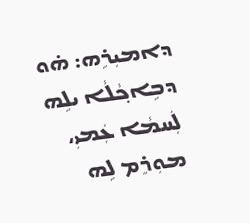ܕܐܡܝܼܪܹܗ: ܗ̇ܘ ܕܒܹܐܟ݂ܵܠܵܐ ܝܠܹܗ ܠܲܚܡܵܐ ܥܲܡܝܼ، ܡܘܼܪܸܡ ܠܹܗ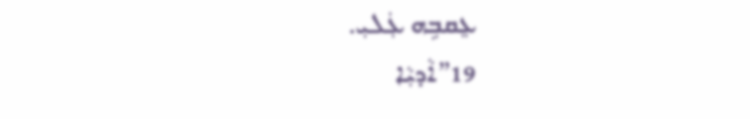ܥܸܩܒܹܗ ܥܲܠܝܼ.
19”ܐܵܕܝܼܵܐ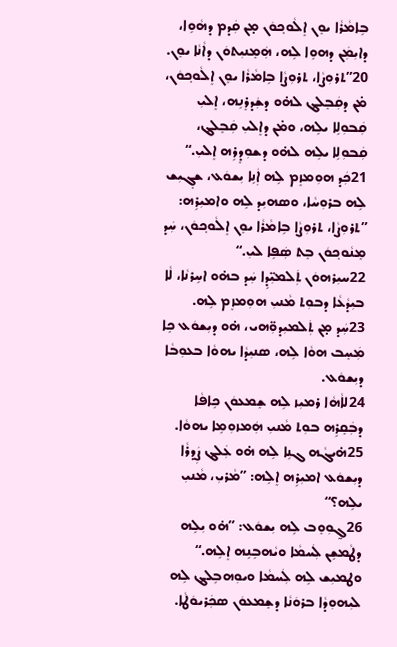ܒܹܐܡܵܪܵܐ ܝܘܸܢ ܐܸܠܵܘܟ݂ܘܿܢ ܡ̣ܢ ܩܲܕܡ ܕܗܵܘܹܐ، ܕܐܝܼܡܲܢ ܕܗܘܹܐ ܠܹܗ، ܗܲܡܸܢܝܼܬܘܿܢ ܕܐܵܢܵܐ ܝܘܸܢ.
20”ܬܪܘܼܨܵܐ، ܬܪܘܼܨܵܐ ܒܹܐܡܵܪܵܐ ܝܘܸܢ ܐܸܠܵܘܟ݂ܘܿܢ، ܡ̇ܢ ܕܩܲܒܸܠܔ ܠܗ̇ܘ ܕܫܲܕܪܸܢܹܗ، ܐܸܠܝܼ ܩܲܒܘܼܠܹܐ ܝܠܹܗ، ܘܡ̇ܢ ܕܐܸܠܝܼ ܩܲܒܸܠܔ، ܩܲܒܘܼܠܹܐ ܝܠܹܗ ܠܗ̇ܘ ܕܫܘܼܕܸܪܹܗ ܐܸܠܝܼ.“
21ܟܲܕ ܗܘܼܡܙܸܡ ܠܹܗ ܐܲܢܹܐ ܝܼܫܘܿܥ، ܫܓ݂ܝܼܫ ܠܹܗ ܒܪܘܼܚܵܐ، ܘܣܗܝܼܕ ܠܹܗ ܘܐܡܝܼܪܹܗ: ”ܬܪܘܼܨܵܐ، ܬܪܘܼܨܵܐ ܒܹܐܡܵܪܵܐ ܝܘܸܢ ܐܸܠܵܘܟ݂ܘܿܢ، ܚܲܕ ܡܸܢܵܘܟ݂ܘܿܢ ܒܸܬ ܣܲܦܹܐ ܠܝܼ.“
22ܚܝܼܪܗܘܿܢ ܬܲܠܡܝܼ̈ܕܹܐ ܚܲܕ ܒܗ̇ܘ ܐܚܹܪܢܵܐ، ܠܵܐ ܒܝܼܕܵܥܵܐ ܕܒܘܼܬ ܡܵܢܝܼ ܗܘܼܡܙܸܡ ܠܹܗ.
23ܚܲܕ ܡ̣ܢ ܬܲܠܡܝܼܕܘܼ̈ܗ‌ܝ، ܗ̇ܘ ܕܝܼܫܘܿܥ ܟܹܐ ܡܲܚܸܒ ܗܘܵܐ ܠܹܗ، ܣܢܝܼܕܵܐ ܝܗܘܵܐ ܒܥܘܼܒܵܐ ܕܝܼܫܘܿܥ.
24ܠܐܵܗܵܐ ܪܡܝܼܙ ܠܹܗ ܫܸܡܥܘܿܢ ܟܹܐܦܵܐ ܕܒܲܩܸܪܹܗ ܒܘܼܬ ܡܵܢܝܼ ܗܲܡܙܘܼܡܹܐ ܝܗܘܵܐ.
25ܗ̇ܝܓܵܗ ܓܢܹܐ ܠܹܗ ܗ̇ܘ ܥܲܠܔ ܨܲܕܪܵܐ ܕܝܼܫܘܿܥ ܐܡܝܼܪܹܗ ܐܸܠܹܗ: ”ܡܵܪܝܼ، ܡܵܢܝܼ ܝܠܹܗ؟“
26ܓ̰ܘܼܘܸܒ ܠܹܗ ܝܼܫܘܿܥ: ”ܗ̇ܘ ܝܼܠܹܗ ܕܛܵܡܫܹܢ ܠܲܚܡܵܐ ܘܝܵܗܒܹܢܹܗ ܐܸܠܹܗ.“ ܘܛܡܝܼܫ ܠܹܗ ܠܲܚܡܵܐ ܘܝܘܼܗܒܹܠܔ ܠܹܗ ܠܝܼܗܘܼܕܵܐ ܒܪܘܿܢܵܐ ܕܫܸܡܥܘܿܢ ܣܟܲܪܝܘܿܛܵܐ.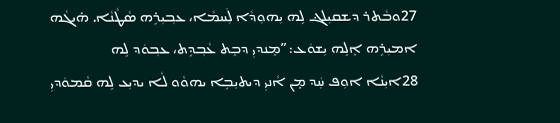27ܘܒܵܬܪ ܕܫܩܝܼܠܔ ܠܹܗ ܝܼܗܘܼܕܵܐ ܠܲܚܡܵܐ، ܥܒ݂ܝܼܪܹܗ ܣܵܛܵܢܵܐ. ܗ̇ܝܓܵܗ ܐܡܝܼܪܹܗ ܐܸܠܹܗ ܝܼܫܘܿܥ: ”ܡܸܢܕܝܼ ܕܒܸܬ ܥܵܒ݂ܕܹܬ، ܥܒ݂ܘܿܕ ܠܹܗ
28ܐܝܼܢܵܐ ܐܘܼܦ ܚܲܕ ܡ̣ܢ ܐܵܢܝܼ ܕܝܬܝܼܒܹܐ ܝܗܘܵܘ ܠܵܐ ܝܕܝܼܥ ܠܹܗ ܩܵܡܘܿܕܝܼ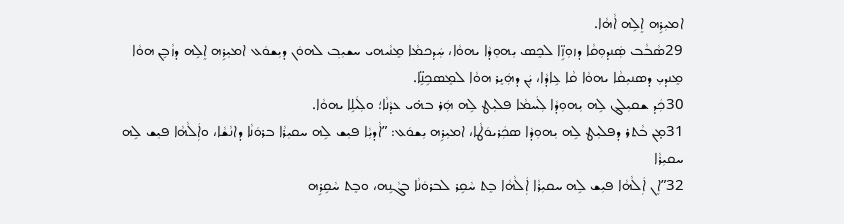ܐܡܝܼܪܹܗ ܐܸܠܹܗ ܐܵܗܵܐ.
29ܣܵܒܵܒ ܣܲܢܕܘܼܩܵܐ ܕܙܘܼܙܹ̈ܐ ܠܟܸܣ ܝܼܗܘܼܕܵܐ ܝܗܘܵܐ، ܚܲܕܟܡܵܐ ܡܸܢܵܝܗ‌ܝ ܚܫܝܼܒ݂ ܠܗܘܿܢ ܕܝܼܫܘܿܥ ܐܡܝܼܪܹܗ ܐܸܠܹܗ ܕܙܵܒܹܢ ܗܘܵܐ ܡܸܢܕܝܼ ܕܣܢܝܼܩܵܐ ܝܗܘܵܐ ܩܵܐ ܥܹܐܕܵܐ، ܝܲܢ ܕܗܲܝܸܪ ܗܘܵܐ ܠܡܸܣܟܹܢܹ̈ܐ.
30ܟܲܕ ܫܩܝܼܠܔ ܠܹܗ ܝܼܗܘܼܕܵܐ ܠܲܚܡܵܐ ܦܠܝܼܛ ܠܹܗ ܗܲܪ ܒܗ̇ܝ ܥܕܵܢܵܐ؛ ܘܠܲܝܠܹܐ ܝܗܘܵܐ.
31ܡ̣ܢ ܒܵܬܪ ܕܦܠܝܼܛ ܠܹܗ ܝܼܗܘܼܕܵܐ ܣܟܲܪܝܘܿܛܵܐ، ܐܡܝܼܪܹܗ ܝܼܫܘܿܥ: ”ܐܵܕܝܼܵܐ ܦܝܼܫ ܠܹܗ ܚܩܝܼܪܵܐ ܒܪܘܿܢܵܐ ܕܐܢܵܫܵܐ، ܘܐܲܠܵܗܵܐ ܦܝܼܫ ܠܹܗ ܚܩܝܼܪܵܐ
32”ܐܸܢ ܐܲܠܵܗܵܐ ܦܝܼܫ ܠܹܗ ܚܩܝܼܪܵܐ ܐܲܠܵܗܵܐ ܒܸܬ ܚܵܩܹܪ ܠܒܪܘܿܢܵܐ ܒܓܵܢܹܗ، ܘܒܸܬ ܚܵܩܹܪܹܗ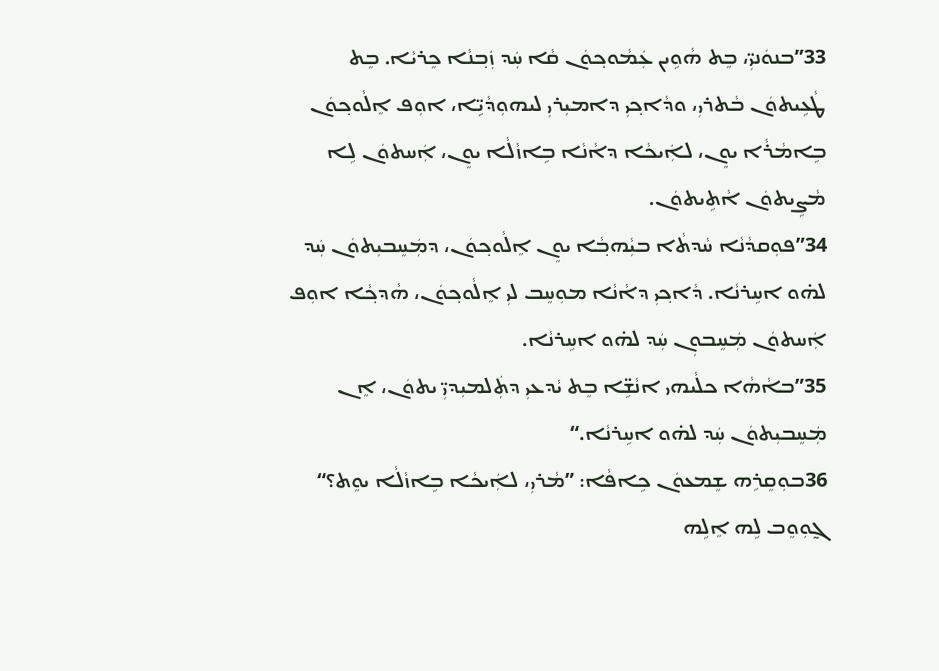33”ܒܢܘܿܢܝܼ̈، ܒܸܬ ܗܵܘܹܝܢ ܥܲܡܵܘܟ݂ܘܿܢ ܩܵܐ ܚܲܕ ܙܲܒ݂ܢܵܐ ܟܸܪܝܵܐ. ܒܸܬ ܛܵܥܹܝܬܘܿܢ ܒܵܬܪܝܼ، ܘܕܵܐܟ݂ܝܼ ܕܐܡܝܼܪܝܼ ܠܝܗܘܼܕܵܝܹ̈ܐ، ܐܘܼܦ ܐܸܠܵܘܟ݂ܘܿܢ ܒܹܐܡܵܪܵܐ ܝܘܸܢ، ܠܐܲܝܟܵܐ ܕܐܵܢܵܐ ܒܹܐܙܵܠܵܐ ܝܘܸܢ، ܐܲܚܬܘܿܢ ܠܹܐ ܡܵܨܹܝܬܘܿܢ ܐܵܬܹܝܬܘܿܢ.
34”ܦܘܼܩܕܵܢܵܐ ܚܵܕܬܵ‌ܐ ܒܝܼܵܗܒ݂ܵܐ ܝܘܸܢ ܐܸܠܵܘܟ݂ܘܿܢ، ܕܡܲܚܸܒܝܼܬܘܿܢ ܚܲܕ ܠܗ̇ܘ ܐܚܹܪܢܵܐ. ܕܵܐܟ݂ܝܼ ܕܐܵܢܵܐ ܡܘܼܚܸܒ ܠܝܼ ܐܸܠܵܘܟ݂ܘܿܢ، ܗܵܕܟ݂ܵܐ ܐܘܼܦ ܐܲܚܬܘܿܢ ܡܲܚܸܒܘܼܢ ܚܲܕ ܠܗ̇ܘ ܐܚܹܪܢܵܐ.
35”ܒܐܵܗܵܐ ܟܠܵܝܗ‌ܝ ܐܢܵܫܹ̈ܐ ܒܸܬ ܝܵܕܥܝܼ ܕܬܲܠܡܝܼܕܝܼ̈ ܝܬܘܿܢ، ܐܸܢ ܡܲܚܸܒܝܼܬܘܿܢ ܚܲܕ ܠܗ̇ܘ ܐܚܹܪܢܵܐ.“
36ܒܘܼܩܸܪܹܗ ܫܸܡܥܘܿܢ ܟܹܐܦܵܐ: ”ܡܵܪܝܼ، ܠܐܲܝܟܵܐ ܒܹܐܙܵܠܵܐ ܝܘܸܬ؟“ ܓ̰ܘܼܘܸܒ ܠܹܗ ܐܸܠܹܗ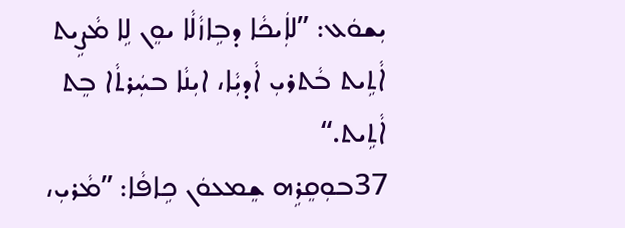ܝܼܫܘܿܥ: ”ܠܐܲܝܟܵܐ ܕܒܹܐܙܵܠܵܐ ܝܘܸܢ ܠܹܐ ܡܵܨܹܝܬ ܐܵܬܹܝܬ ܒܵܬܪܝܼ ܐܵܕܝܼܵܐ، ܐܝܼܢܵܐ ܒܚܲܪܬܵ‌ܐ ܒܸܬ ܐܵܬܹܝܬ.“
37ܒܘܼܩܸܪܹܗ ܫܸܡܥܘܿܢ ܟܹܐܦܵܐ: ”ܡܵܪܝܼ،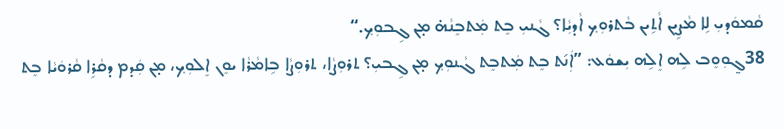ܩܵܡܘܿܕܝܼ ܠܹܐ ܡܵܨܹܝܢ ܐܵܬܹܝܢ ܒܵܬܪܘܼܟ݂ ܐܵܕܝܼܵܐ؟ ܓܵܢܝܼ ܒܸܬ ܡܲܬܒܸܢܵܗ̇ ܡ̣ܢ ܓܹܒܘܼܟ݂.“
38ܓ̰ܘܼܘܸܒ ܠܹܗ ܐܸܠܹܗ ܝܼܫܘܿܥ: ”ܐܲܢ݇ܬ ܒܸܬ ܡܲܬܒܸܬ ܓܵܢܘܼܟ݂ ܡ̣ܢ ܓܹܒܝܼ؟ ܬܪܘܼܨܵܐ، ܬܪܘܼܨܵܐ ܒܹܐܡܵܪܵܐ ܝܘܸܢ ܐܸܠܘܼܟ݂، ܡ̣ܢ ܩܲܕܡ ܕܩܵܪܹܐ ܩܵܪܘܿܝܵܐ ܒܸܬ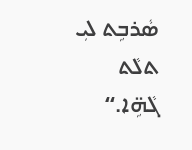ܣܵܪܒܹܬ ܠܝܼ ܬܠܵܬ ܓܵܗܹ̈ܐ.“